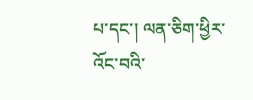པ་དང་། ལན་ཅིག་ཕྱིར་འོང་བའི་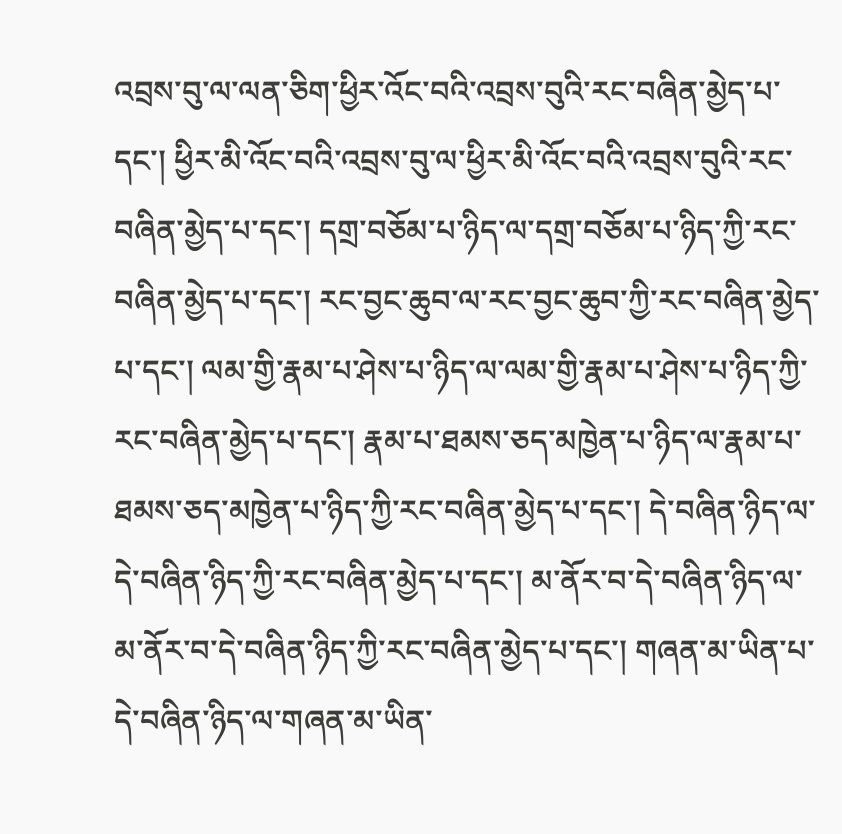འབྲས་བུ་ལ་ལན་ཅིག་ཕྱིར་འོང་བའི་འབྲས་བུའི་རང་བཞིན་མྱེད་པ་དང་། ཕྱིར་མི་འོང་བའི་འབྲས་བུ་ལ་ཕྱིར་མི་འོང་བའི་འབྲས་བུའི་རང་བཞིན་མྱེད་པ་དང་། དགྲ་བཅོམ་པ་ཉིད་ལ་དགྲ་བཅོམ་པ་ཉིད་ཀྱི་རང་བཞིན་མྱེད་པ་དང་། རང་བྱང་ཆུབ་ལ་རང་བྱང་ཆུབ་ཀྱི་རང་བཞིན་མྱེད་པ་དང་། ལམ་གྱི་རྣམ་པ་ཤེས་པ་ཉིད་ལ་ལམ་གྱི་རྣམ་པ་ཤེས་པ་ཉིད་ཀྱི་རང་བཞིན་མྱེད་པ་དང་། རྣམ་པ་ཐམས་ཅད་མཁྱེན་པ་ཉིད་ལ་རྣམ་པ་ཐམས་ཅད་མཁྱེན་པ་ཉིད་ཀྱི་རང་བཞིན་མྱེད་པ་དང་། དེ་བཞིན་ཉིད་ལ་དེ་བཞིན་ཉིད་ཀྱི་རང་བཞིན་མྱེད་པ་དང་། མ་ནོར་བ་དེ་བཞིན་ཉིད་ལ་མ་ནོར་བ་དེ་བཞིན་ཉིད་ཀྱི་རང་བཞིན་མྱེད་པ་དང་། གཞན་མ་ཡིན་པ་དེ་བཞིན་ཉིད་ལ་གཞན་མ་ཡིན་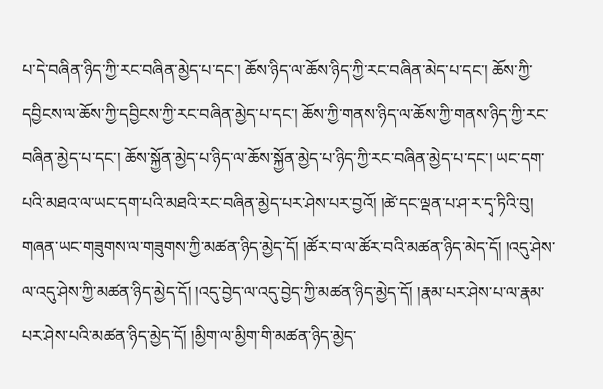པ་དེ་བཞིན་ཉིད་ཀྱི་རང་བཞིན་མྱེད་པ་དང་། ཆོས་ཉིད་ལ་ཆོས་ཉིད་ཀྱི་རང་བཞིན་མེད་པ་དང་། ཆོས་ཀྱི་དབྱིངས་ལ་ཆོས་ཀྱི་དབྱིངས་ཀྱི་རང་བཞིན་མྱེད་པ་དང་། ཆོས་ཀྱི་གནས་ཉིད་ལ་ཆོས་ཀྱི་གནས་ཉིད་ཀྱི་རང་བཞིན་མྱེད་པ་དང་། ཆོས་སྐྱོན་མྱེད་པ་ཉིད་ལ་ཆོས་སྐྱོན་མྱེད་པ་ཉིད་ཀྱི་རང་བཞིན་མྱེད་པ་དང་། ཡང་དག་པའི་མཐའ་ལ་ཡང་དག་པའི་མཐའི་རང་བཞིན་མྱེད་པར་ཤེས་པར་བྱའོ། །ཚེ་དང་ལྡན་པ་ཤ་ར་དྭ་ཏིའི་བུ། གཞན་ཡང་གཟུགས་ལ་གཟུགས་ཀྱི་མཚན་ཉིད་མྱེད་དོ། །ཚོར་བ་ལ་ཚོར་བའི་མཚན་ཉིད་མེད་དོ། །འདུ་ཤེས་ལ་འདུ་ཤེས་ཀྱི་མཚན་ཉིད་མྱེད་དོ། །འདུ་བྱེད་ལ་འདུ་བྱེད་ཀྱི་མཚན་ཉིད་མྱེད་དོ། །རྣམ་པར་ཤེས་པ་ལ་རྣམ་པར་ཤེས་པའི་མཚན་ཉིད་མྱེད་དོ། །མྱིག་ལ་མྱིག་གི་མཚན་ཉིད་མྱེད་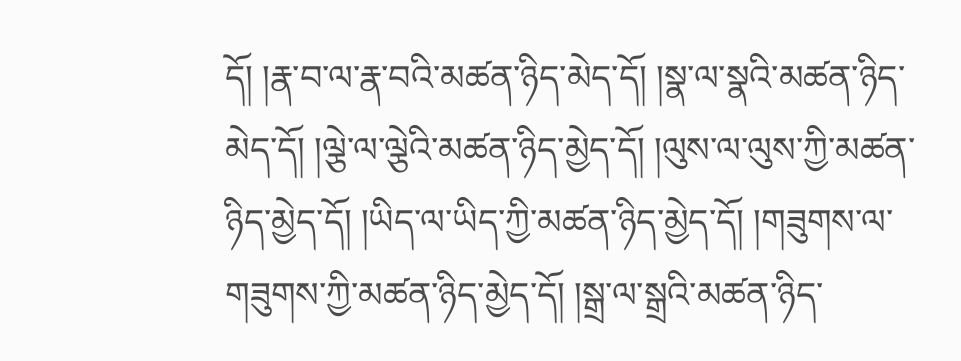དོ། །རྣ་བ་ལ་རྣ་བའི་མཚན་ཉིད་མེད་དོ། །སྣ་ལ་སྣའི་མཚན་ཉིད་མེད་དོ། །ལྕེ་ལ་ལྕེའི་མཚན་ཉིད་མྱེད་དོ། །ལུས་ལ་ལུས་ཀྱི་མཚན་ཉིད་མྱེད་དོ། །ཡིད་ལ་ཡིད་ཀྱི་མཚན་ཉིད་མྱེད་དོ། །གཟུགས་ལ་གཟུགས་ཀྱི་མཚན་ཉིད་མྱེད་དོ། །སྒྲ་ལ་སྒྲའི་མཚན་ཉིད་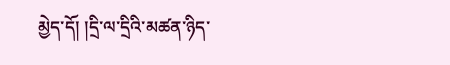མྱེད་དོ། །དྲི་ལ་དྲིའི་མཚན་ཉིད་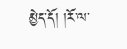མྱེད་དོ། །རོ་ལ་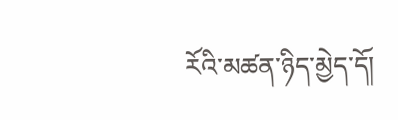རོའི་མཚན་ཉིད་མྱེད་དོ།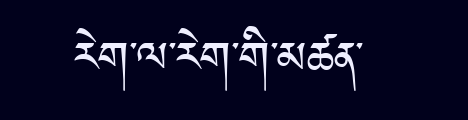རེག་ལ་རེག་གི་མཚན་